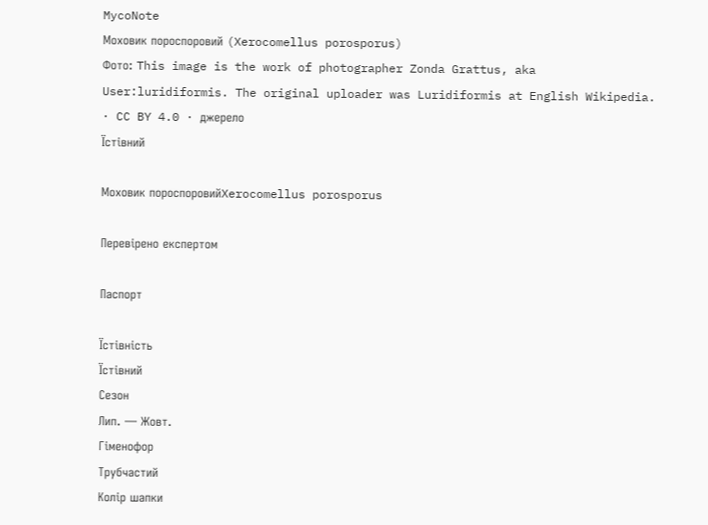MycoNote
Моховик пороспоровий (Xerocomellus porosporus)
Фото: This image is the work of photographer Zonda Grattus, aka User:luridiformis. The original uploader was Luridiformis at English Wikipedia. · CC BY 4.0 · джерело
Їстівний

Моховик пороспоровийXerocomellus porosporus

Перевірено експертом

Паспорт

Їстівність
Їстівний
Сезон
Лип. — Жовт.
Гіменофор
Трубчастий
Колір шапки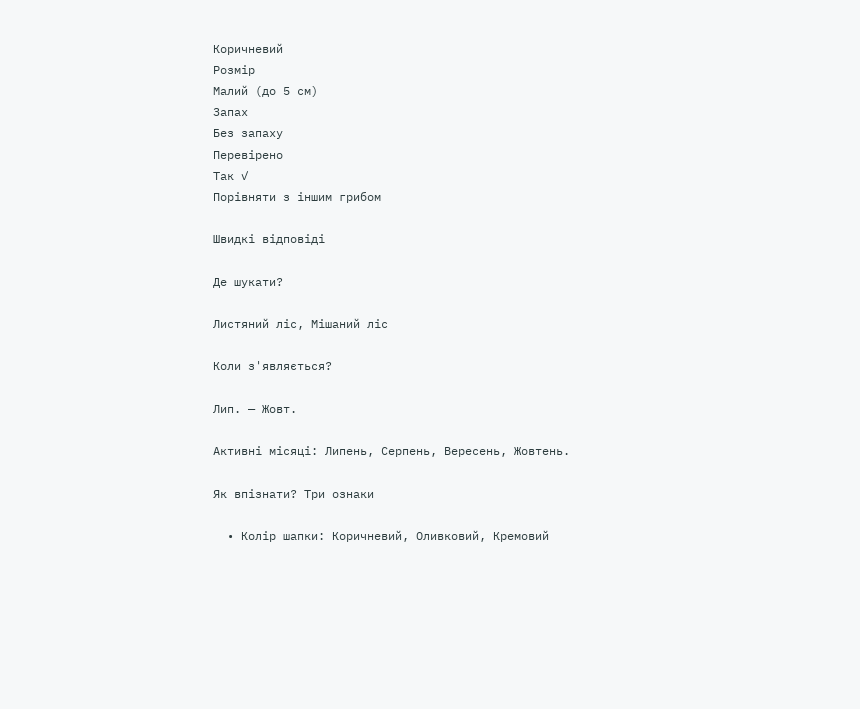Коричневий
Розмір
Малий (до 5 см)
Запах
Без запаху
Перевірено
Так ✓
Порівняти з іншим грибом

Швидкі відповіді

Де шукати?

Листяний ліс, Мішаний ліс

Коли з'являється?

Лип. — Жовт.

Активні місяці: Липень, Серпень, Вересень, Жовтень.

Як впізнати? Три ознаки

  • Колір шапки: Коричневий, Оливковий, Кремовий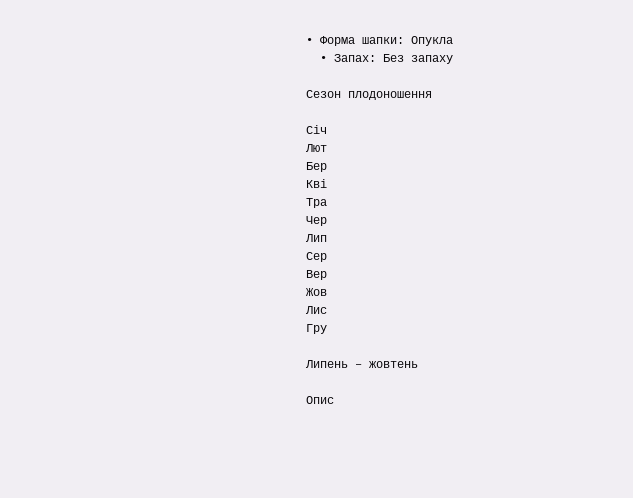• Форма шапки: Опукла
  • Запах: Без запаху

Сезон плодоношення

Січ
Лют
Бер
Кві
Тра
Чер
Лип
Сер
Вер
Жов
Лис
Гру

Липень – жовтень

Опис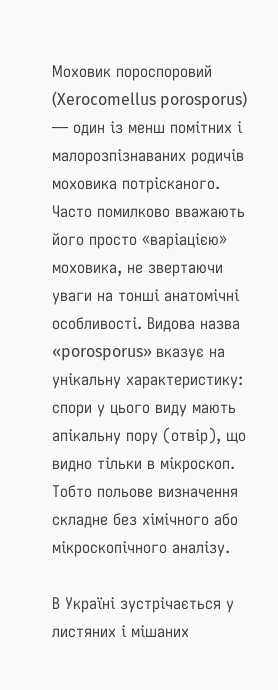Моховик пороспоровий (Xerocomellus porosporus) — один із менш помітних і малорозпізнаваних родичів моховика потрісканого. Часто помилково вважають його просто «варіацією» моховика, не звертаючи уваги на тонші анатомічні особливості. Видова назва «porosporus» вказує на унікальну характеристику: спори у цього виду мають апікальну пору (отвір), що видно тільки в мікроскоп. Тобто польове визначення складне без хімічного або мікроскопічного аналізу.

В Україні зустрічається у листяних і мішаних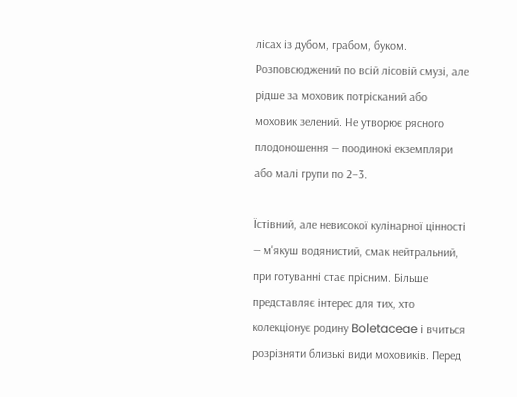лісах із дубом, грабом, буком. Розповсюджений по всій лісовій смузі, але рідше за моховик потрісканий або моховик зелений. Не утворює рясного плодоношення — поодинокі екземпляри або малі групи по 2–3.

Їстівний, але невисокої кулінарної цінності — м'якуш водянистий, смак нейтральний, при готуванні стає прісним. Більше представляє інтерес для тих, хто колекціонує родину Boletaceae і вчиться розрізняти близькі види моховиків. Перед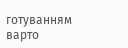готуванням варто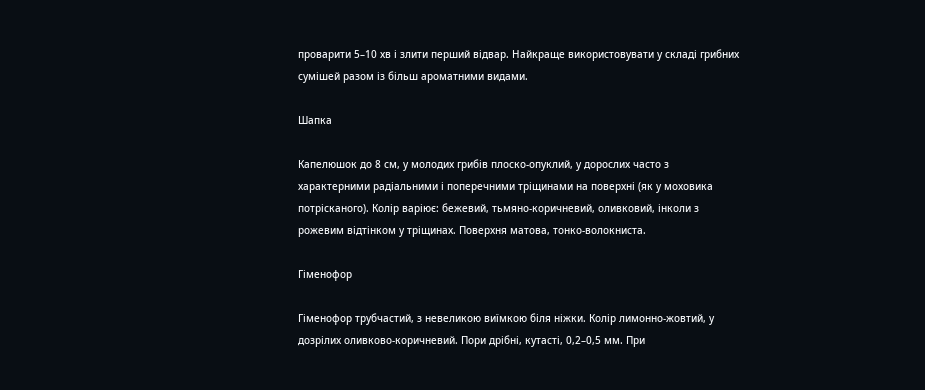проварити 5–10 хв і злити перший відвар. Найкраще використовувати у складі грибних сумішей разом із більш ароматними видами.

Шапка

Капелюшок до 8 см, у молодих грибів плоско-опуклий, у дорослих часто з характерними радіальними і поперечними тріщинами на поверхні (як у моховика потрісканого). Колір варіює: бежевий, тьмяно-коричневий, оливковий, інколи з рожевим відтінком у тріщинах. Поверхня матова, тонко-волокниста.

Гіменофор

Гіменофор трубчастий, з невеликою виїмкою біля ніжки. Колір лимонно-жовтий, у дозрілих оливково-коричневий. Пори дрібні, кутасті, 0,2–0,5 мм. При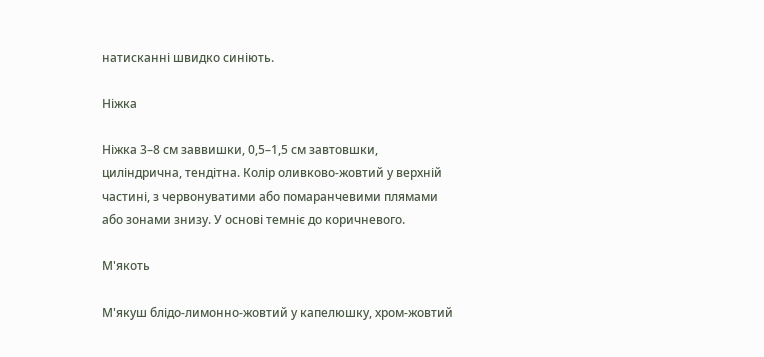натисканні швидко синіють.

Ніжка

Ніжка 3–8 см заввишки, 0,5–1,5 см завтовшки, циліндрична, тендітна. Колір оливково-жовтий у верхній частині, з червонуватими або помаранчевими плямами або зонами знизу. У основі темніє до коричневого.

М'якоть

М'якуш блідо-лимонно-жовтий у капелюшку, хром-жовтий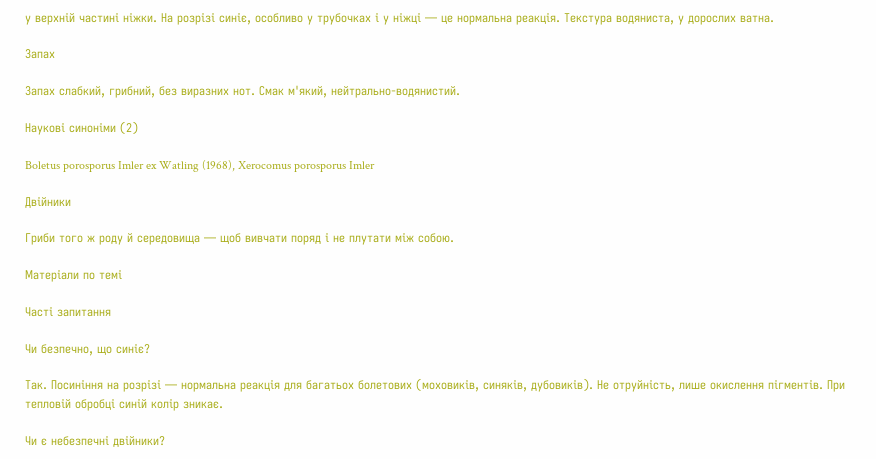у верхній частині ніжки. На розрізі синіє, особливо у трубочках і у ніжці — це нормальна реакція. Текстура водяниста, у дорослих ватна.

Запах

Запах слабкий, грибний, без виразних нот. Смак м'який, нейтрально-водянистий.

Наукові синоніми (2)

Boletus porosporus Imler ex Watling (1968), Xerocomus porosporus Imler

Двійники

Гриби того ж роду й середовища — щоб вивчати поряд і не плутати між собою.

Матеріали по темі

Часті запитання

Чи безпечно, що синіє?

Так. Посиніння на розрізі — нормальна реакція для багатьох болетових (моховиків, синяків, дубовиків). Не отруйність, лише окислення пігментів. При тепловій обробці синій колір зникає.

Чи є небезпечні двійники?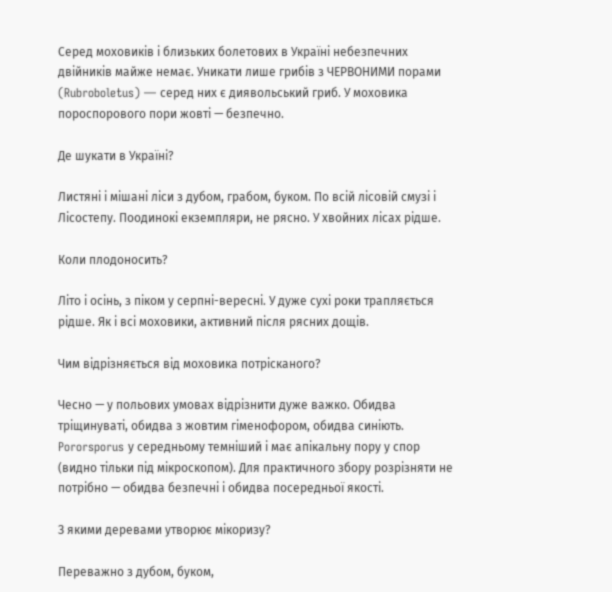Серед моховиків і близьких болетових в Україні небезпечних двійників майже немає. Уникати лише грибів з ЧЕРВОНИМИ порами (Rubroboletus) — серед них є диявольський гриб. У моховика пороспорового пори жовті — безпечно.

Де шукати в Україні?

Листяні і мішані ліси з дубом, грабом, буком. По всій лісовій смузі і Лісостепу. Поодинокі екземпляри, не рясно. У хвойних лісах рідше.

Коли плодоносить?

Літо і осінь, з піком у серпні-вересні. У дуже сухі роки трапляється рідше. Як і всі моховики, активний після рясних дощів.

Чим відрізняється від моховика потрісканого?

Чесно — у польових умовах відрізнити дуже важко. Обидва тріщинуваті, обидва з жовтим гіменофором, обидва синіють. Pororsporus у середньому темніший і має апікальну пору у спор (видно тільки під мікроскопом). Для практичного збору розрізняти не потрібно — обидва безпечні і обидва посередньої якості.

З якими деревами утворює мікоризу?

Переважно з дубом, буком,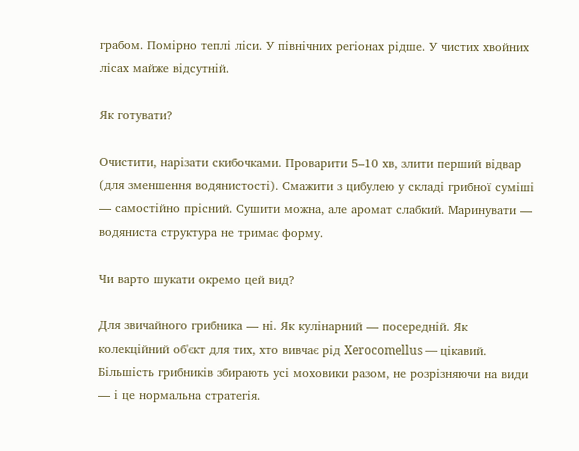грабом. Помірно теплі ліси. У північних регіонах рідше. У чистих хвойних лісах майже відсутній.

Як готувати?

Очистити, нарізати скибочками. Проварити 5–10 хв, злити перший відвар (для зменшення водянистості). Смажити з цибулею у складі грибної суміші — самостійно прісний. Сушити можна, але аромат слабкий. Маринувати — водяниста структура не тримає форму.

Чи варто шукати окремо цей вид?

Для звичайного грибника — ні. Як кулінарний — посередній. Як колекційний об'єкт для тих, хто вивчає рід Xerocomellus — цікавий. Більшість грибників збирають усі моховики разом, не розрізняючи на види — і це нормальна стратегія.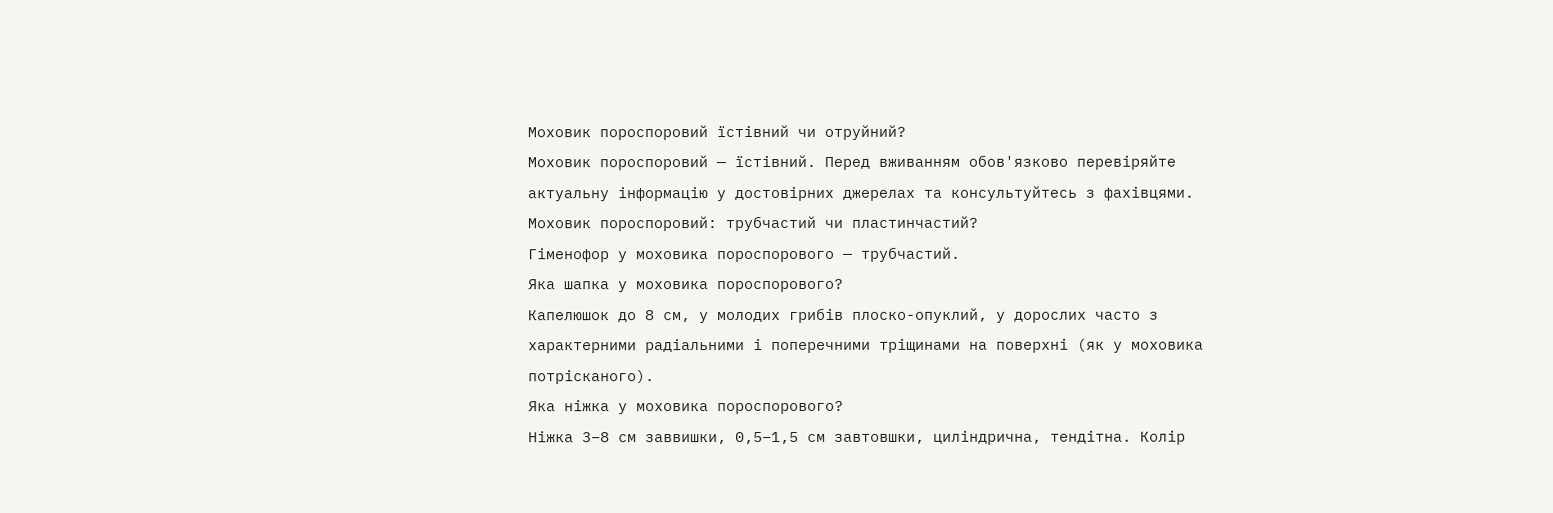Моховик пороспоровий їстівний чи отруйний?
Моховик пороспоровий — їстівний. Перед вживанням обов'язково перевіряйте актуальну інформацію у достовірних джерелах та консультуйтесь з фахівцями.
Моховик пороспоровий: трубчастий чи пластинчастий?
Гіменофор у моховика пороспорового — трубчастий.
Яка шапка у моховика пороспорового?
Капелюшок до 8 см, у молодих грибів плоско-опуклий, у дорослих часто з характерними радіальними і поперечними тріщинами на поверхні (як у моховика потрісканого).
Яка ніжка у моховика пороспорового?
Ніжка 3–8 см заввишки, 0,5–1,5 см завтовшки, циліндрична, тендітна. Колір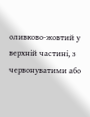оливково-жовтий у верхній частині, з червонуватими або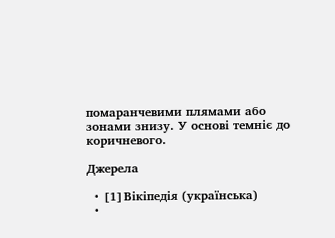помаранчевими плямами або зонами знизу. У основі темніє до коричневого.

Джерела

  • [1]Вікіпедія (українська)
  •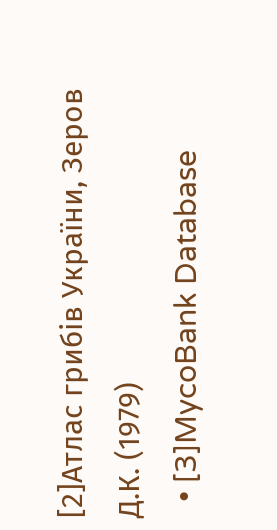[2]Атлас грибів України, Зеров Д.К. (1979)
  • [3]MycoBank Database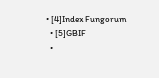• [4]Index Fungorum
  • [5]GBIF
  •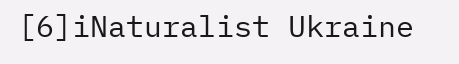[6]iNaturalist Ukraine